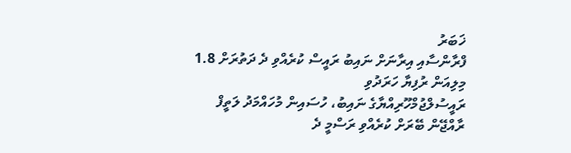ޚަބަރު
ފްރާންސާއި އިރާނަށް ނައިބު ރައީސް ކުރެއްވި ދެ ދަތުރަށް 1.8 މިލިއަން ރުފިޔާ ހަރަދުވި
ރައީސުލްޖުމްހޫރިއްޔާގެ ނައިބު، ހުސައިން މުހައްމަދު ލަތީފް ރާއްޖޭން ބޭރަށް ކުރެއްވި ރަސްމީ ދެ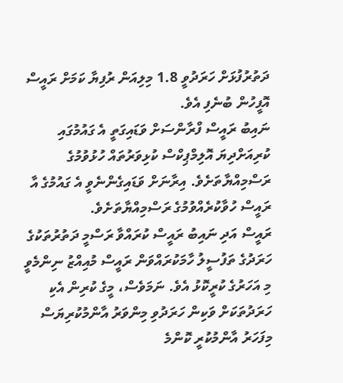ދަތުރުފުޅަށް ހަރަދުވީ 1.8 މިލިއަން ރުފިޔާ ކަމަށް ރައީސް އޮފީހުން ބުނެފި އެވެ.
ނައިބު ރައީސް ފްރާންސަށް ވަޑައިގަތީ އެ ގައުމުގައި ކުރިއަށްދިޔަ އޮލިމްޕިކްސް ކުޅިވަރުތައް ހުޅުވުމުގެ ރަސްމިއްޔާތަށެވެ. އިރާނަށް ވަޑައިގެންނެވީ އެ ގައުމުގެ އާ ރައީސް ހުވާކުރެއްވުމުގެ ރަސްމިއްޔާތަށެވެ.
ރައީސް އަދި ނައިބު ރައީސް ކުރައްވާ ރަސްމީ ދަތުރުތަކުގެ ހަރަދުގެ ތަފުސީލު ހާމަކުރައްވަން ރައީސް މުއިއްޒު ނިންމެވީ މި އަހަރުގެ ކުރީކޮޅު އެވެ. ނަމަވެސް، މީގެ ކުރިން އެކި ހަރަދުތަކަށް ވަކިން ހަރަދުވި މިންވަރު އާންމުކުރިޔަސް މިފަހަރު އާންމުކުރީ ކޮންމެ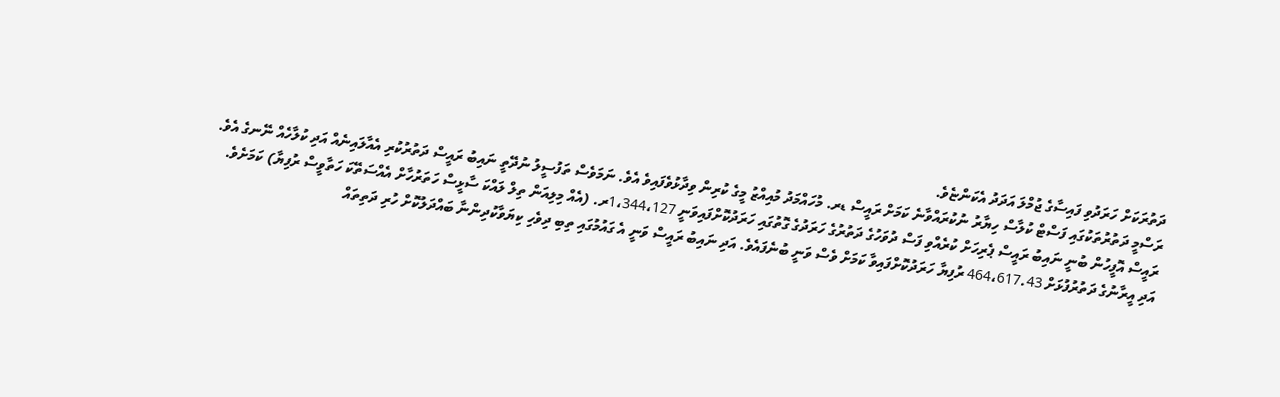ދަތުރަކަށް ހަރަދުވި ފައިސާގެ ޖުމްލަ އަދަދު އެކަންޏެވެ.
ރަސްމީ ދަތުރުތަކުގައި ފަސްޓް ކުލާސް ހިޔާރު ނުކުރައްވާނެ ކަމަށް ރައީސް ޑރ. މުހައްމަދު މުއިއްޒު މީގެ ކުރިން ވިދާޅުވެފައިވެ އެވެ. ނަމަވެސް ތަފުސީލު ނުދޭތީ ނައިބު ރައީސް ދަތުރުކުރި އެއާލައިނެއް އަދި ކުލާހެއް ނޭނގެ އެވެ.
ރައީސް އޮފީހުން ބުނީ ނައިބު ރައީސް ޕެރިހަށް ކުރެއްވި ފަސް ދުވަހުގެ ދަތުރުގެ ހަރަދުގެ ގޮތުގައި ހަރަދުކޮށްފައިވަނީ 1،344،127ރ. (އެއް މިލިއަން ތިލް ލައްކަ ސާޅީސް ހަތަރުހާށް އެއްސަތޭކަ ހަތާވީސް ރުފިޔާ) ކަމަށެވެ.
އަދި އީރާނުގެ ދަތުރުފުޅަށް 464،617.43 ރުފިޔާ ހަރަދުކޮށްފައިވާ ކަމަށް ވެސް ވަނީ ބުނެފައެވެ. އަދި ނައިބު ރައީސް ވަނީ އެ ގައުމުގައި ތިބި ދިވެހި ކިޔަވާކުދިންނާ ބައްދަލުކޮށް ހުރި ދަތިތައް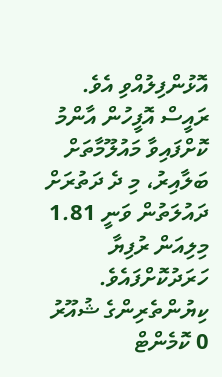އޮޅުންފިލުއްވި އެވެ.
ރައީސް އޮފީހުން އާންމު ކޮށްފައިވާ މައުލޫމާތަށް ބަލާއިރު، މި ދެ ދަތުރަށް ދައުލަތުން ވަނީ 1.81 މިލިއަން ރުފިޔާ ހަރަދުކޮށްފައެވެ.
ކިޔުންތެރިންގެ ޝުއޫރު
0 ކޮމެންޓް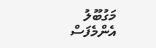މަގުބޫލު
އެންމެފަސް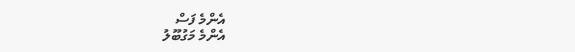އެންމެ ފަސް
އެންމެ މަގުބޫލު